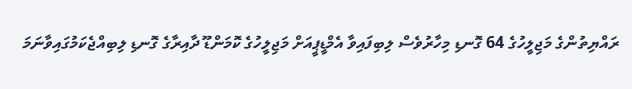ރައްޔިތުންގެ މަޖިލީހުގެ 64 ގޮނޑި މިހާރުވެސް ލިބިފައިވާ އެމްޑީޕީއަށް މަޖިލީހުގެ ކޮމަންޑޫ ދާއިރާގެ ގޮނޑި ލިބިއްޖެކަމުގައިވާނަމަ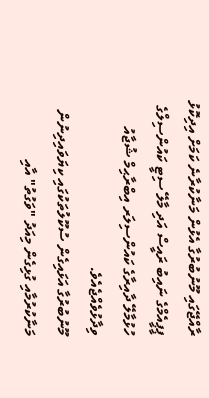ރާއްޖޭގައި މޫނުބުރުގާ އެޅުން މަނާކުރާނެ ކަމަށް އިދިކޮޅު ޕީޕީއެމްގެ ނައިބު ރައީސް އަދި މާލޭ ސިޓީ ކައުންސިލްގެ ހުޅުމާލޭ ދާއިރާގެ ކައުންސިލަރ އިބްރާޙިމް ޝުޖާއު ވިދާޅުވެއްޖެއެވެ.
މޫނުބުރުގާ އަޅައިގެން ސުކޫލުތަކުގައި ކިޔަވައިދިނުން މަނާކުރުމާއި ގުޅިގެން މިއަދު "ވަގުތު" އާއި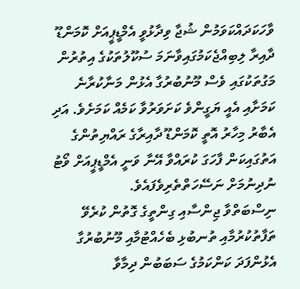ވާހަކަދައްކަވަމުން ޝުޖާ ވިދާޅުވީ އެމްޑީޕީއަށް ކޮމަންޑޫ ދާއިރާ ލިބިއްޖެކަމުގައިވާނަމަ ސުކޫލުތަކުގެ އިތުރުން މަގުތަކުގައި ވެސް މޫނުބުރުގާ އެޅުން މަނާކުރާނެ ކަމަށާއި އެއީ ޔަގީންވެ ކަށަވަރުވާ ކަމެއް ކަމަށެވެ. އަދި އެބާރު މިހާރު އޮތީ ކޮމަންޑޫ ދާއިރާގެ ރައްޔިތުންގެ އަތުގައިކަން ފާހަގަ ކުރައްވާ އޭނާ ވަނީ އެމްޑީޕީއަށް ވޯޓު ނުދިނުމަށް ނަސޭހަތްތެރިވެފައެވެ.
ނިސްބަތްވާ ޖިންސާއި ގިންތީގެ ގޮތުން ކުރެވޭ ތަފާތުކުރުމާއި ތުނބުޅި ބެހެއްޓުމާއި މޫނުބުރުގާ އެޅުންފަދަ ކަންކަމުގެ ސަބަބުން ދިމާވާ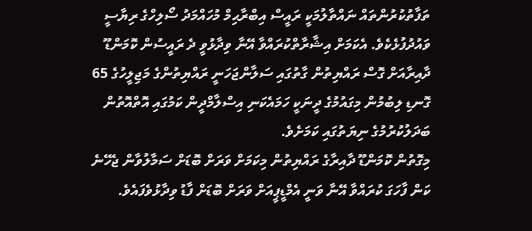ތަފާތުކުރުންތައް ނައްތާލުމަކީ ރައީސް އިބްރާޙިމް މުހައްމަދު ސޯލިހްގެ ރިޔާސީ ވައުދުފުޅެކެވެ. އެކަމަށް އިޝާރާތްކުރައްވާ އޭނާ ވިދާޅުވީ ދެ ރައީސުން ކޮމަންޑޫ ދާއިރާއަށް ގޮސް ރައްޔިތުން ގާތުގައި ސަލާންޖަހަނީ ރައްޔިތުންގެ މަޖިލީހުގެ 65 ގޮނޑި ލިބުމުން މިގައުމުގެ ދީނަކީ ހަމައެކަނި އިސްލާމްދީން ކަމުގައި އޮތްއޮތުން ބަދަލުކުރުމުގެ ނިޔަތުގައި ކަމަށެވެ.
މިގޮތުން ކޮމަންޑޫ ދާއިރާގެ ރައްޔިތުން މިކަމަށް ވަރަށް ބޮޑަށް ސަމާލުވާން ޖެހޭނެ ކަން ފާހަގަ ކުރައްވާ އޭނާ ވަނީ އެމްޑީޕީއަށް ވަރަށް ބޮޑަށް ފާޑު ވިދާޅުވެފައެވެ.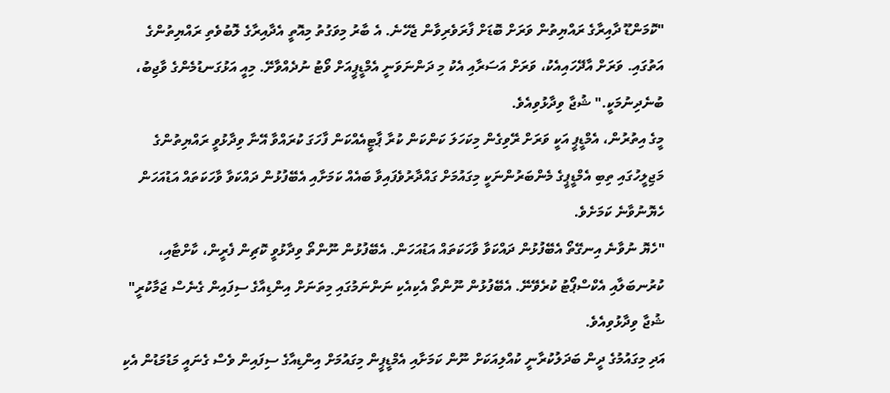"ކޮމަންޑޫ ދާއިރާގެ ރައްޔިތުން ވަރަށް ބޮޑަށް ފާރަވެރިވާން ޖެހޭނެ. އެ ބާރު މިވަގުތު މިއޮތީ އެދާއިރާގެ ލޮބުވެތި ރައްޔިތުންގެ އަތުގައި. ވަރަށް އާދޭހައިއެކު، ވަރަށް އަސަރާއި އެކު މި ދަންނަވަނީ އެމްޑީޕީއަށް ވޯޓު ނުދެއްވާށޭ. މިއީ އަޅުގަނޑުމެންގެ ވާޖިބު، ބުނެދިނުމަކީ." ޝުޖާ ވިދާޅުވިއެވެ.
މީގެ އިތުރުން، އެމްޑީޕީ އަކީ ވަރަށް ރޭވިގެން މިކަހަލަ ކަންކަން ކުރާ ޕާޓީއެއްކަން ފާހަގަ ކުރައްވާ އޭނާ ވިދާޅުވީ ރައްޔިތުންގެ މަޖިލީހުގައި ތިބި އެމްޑީޕީގެ މެންބަރުންނަކީ މިގައުމަށް ގައްދާރުވެފައިވާ ބައެއް ކަމަށާއި އެބޭފުޅުން ދައްކަވާ ވާހަކަތައް އަޑުއަހަން ހެޔޮނުވާނެ ކަމަށެވެ.
"ހެޔޮ ނުވާނެ އިނގޭތޯ އެބޭފުޅުން ދައްކަވާ ވާހަކަތައް އަޑުއަހަން. އެބޭފުޅުން ނޫންތޯ ވިދާޅުވީ ކޮޗިން ފެރީން، ކާށްޓާއި، ކުރުނބަލާއި އެކްސްޕޯޓު ކުރެވޭނޭ. އެބޭފުޅުން ނޫންތޯ އެކިއެކި ނަންނަމުގައި މިތަނަށް އިންޑިއާގެ ސިފައިން ގެނެސް ޖަމާކުރީ" ޝުޖާ ވިދާޅުވިއެވެ.
އަދި މިގައުމުގެ ދީން ބަދަލުކުރާނީ ކުއްލިއަކަށް ނޫން ކަމަށާއި އެމްޑީޕީން މިގައުމަށް އިންޑިއާގެ ސިފައިން ވެސް ގެނައީ މަޑުމަޑުން އެކި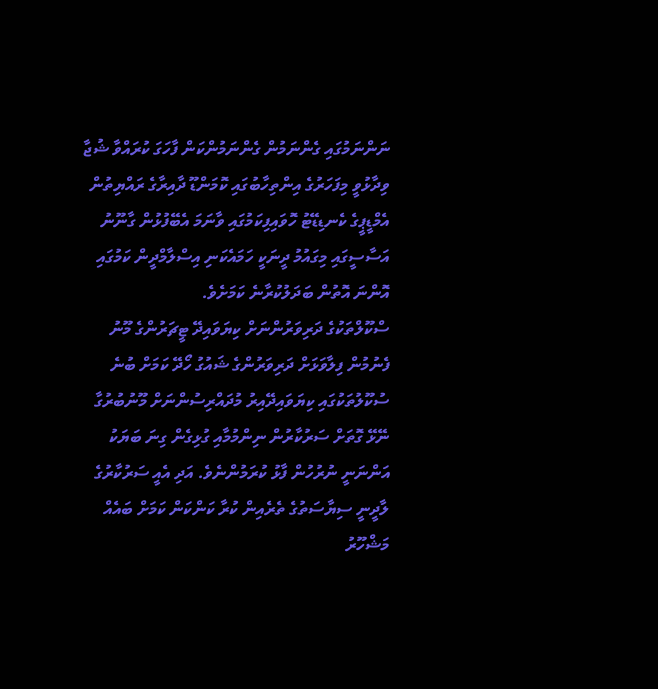ނަންނަމުގައި ގެންނަމުން ގެންނަމުންކަން ފާހަގަ ކުރައްވާ ޝުޖާ ވިދާޅުވީ މިފަހަރުގެ އިންތިހާބުގައި ކޮމަންޑޫ ދާއިރާގެ ރައްޔިތުން އެމްޑީޕީގެ ކެނޑިޑޭޓު ހޮވައިފިކަމުގައި ވާނަމަ އެބޭފުޅުން ގާނޫނު އަސާސީގައި މިގައުމު ދީނަކީ ހަމައެކަނި އިސްލާމްދީން ކަމުގައި އޮންނަ އޮތުން ބަދަލުކުރާނެ ކަމަށެވެ.
ސްކޫލްތަކުގެ ދަރިވަރުންނަށް ކިޔަވައިދޭ ޓީޗަރުންގެ މޫނު ފެނުމުން ފިލާވަޅަށް ދަރިވަރުންގެ ޝައުގު ހޯދޭ ކަމަށް ބުނެ ސުކޫލުތަކުގައި ކިޔަވައިދޭއިރު މުދައްރިސުންނަށް މޫނުބުރުގާ ނޭޅޭ ގޮތަށް ސަރުކާރުން ނިންމުމާއި ގުޅިގެން ގިނަ ބަޔަކު އަންނަނީ ނުރުހުން ފާޅު ކުރަމުންނެވެ. އަދި އެއީ ސަރުކާރުގެ ލާދީނީ ސިޔާސަތުގެ ތެރެއިން ކުރާ ކަންކަން ކަމަށް ބައެއް މަޝްހޫރު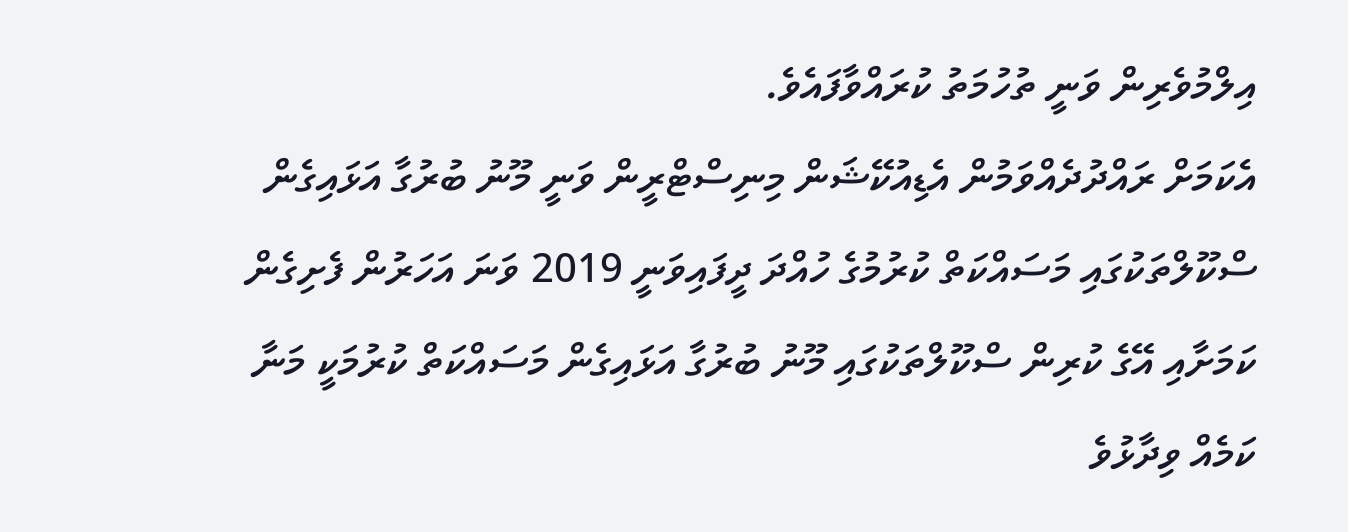އިލްމުވެރިން ވަނީ ތުހުމަތު ކުރައްވާފައެވެ.
އެކަމަށް ރައްދުދެއްވަމުން އެޑިއުކޭޝަން މިނިސްޓްރީން ވަނީ މޫނު ބުރުގާ އަޅައިގެން ސްކޫލްތަކުގައި މަސައްކަތް ކުރުމުގެ ހުއްދަ ދީފައިވަނީ 2019 ވަނަ އަހަރުން ފެށިގެން ކަމަށާއި އޭގެ ކުރިން ސްކޫލްތަކުގައި މޫނު ބުރުގާ އަޅައިގެން މަސައްކަތް ކުރުމަކީ މަނާ ކަމެއް ވިދާޅުވެ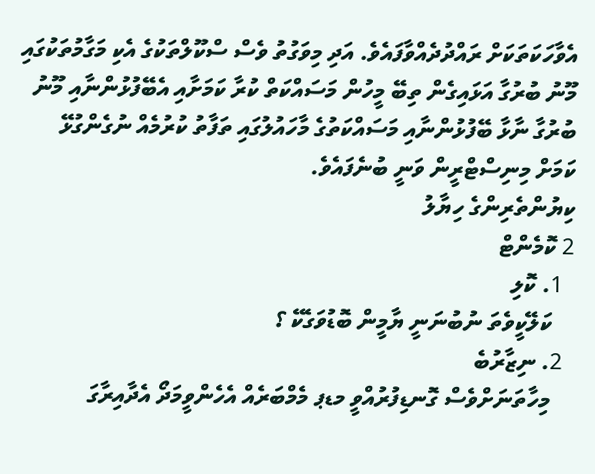އެވާހަކަތަކަށް ރައްދުދެއްވާފައެވެ. އަދި މިވަގުތު ވެސް ސްކޫލްތަކުގެ އެކި މަގާމުތަކުގައި މޫނު ބުރުގާ އަޅައިގެން ތިބޭ މީހުން މަސައްކަތް ކުރާ ކަމަށާއި އެބޭފުޅުންނާއި މޫނު ބުރުގާ ނާޅާ ބޭފުޅުންނާއި މަސައްކަތުގެ މާހައުލުގައި ތަފާތު ކުރުމެއް ނުގެންގުޅޭ ކަމަށް މިނިސްޓްރީން ވަނީ ބުނެފައެވެ.
ކިޔުންތެރިންގެ ހިޔާލު
2 ކޮމެންޓް
  1. ކޮލި
    ކަލޭކީވެތަ ނުބުނަނީ ޔާމީން ބޮޑުވަގެކޭ ؟
  2. ނިޒާރުބެ
    މިހާތަނަށްވެސް ގޮނޑިފުރުއްވީ މޑޕ މެމްބަރެއް އެހެންވީމަދޯ އެދާއިރާގަ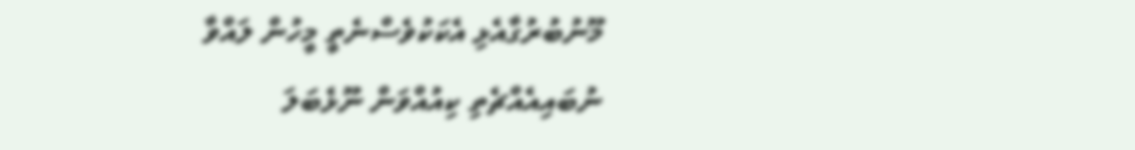މޫނުބުރުގާއެޅި އެކަކުވެސްނެތީ މީހުން ލައްވާ ނުބައިއެއްޗެތި ކިއުއްވަން ނޫޅެބަލަ